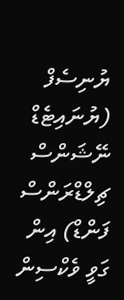ޔުނިސެފް (ޔުނައިޓެޑް ނޭޝަންސް ޗިލްޑްރަންސް ފަންޑް) އިން ގަވީ ވެކްސިން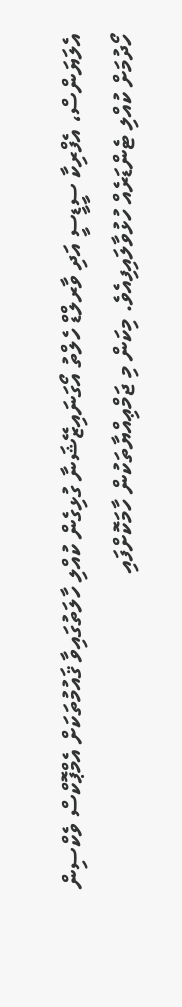އެލަޔަންސް، އެފްރިކާ ސީޑީސީ އަދި ވާރލްޑް ހެލްތު އޯގަނައިޒޭޝަނާ ގުޅިގެން ކުއްލި ހާލަތުގައިވާ ޤައުމުތަކަށް އެމްޕޮކްސް ވެކްސިން ހޯދުމަށް ކުއްލި ޓެންޑަރެއް ހުޅުވާލައިފިއެވެ. މިކަން މި ޖަމްޢިއްޔާތަކުން ހާމަކޮށްފައި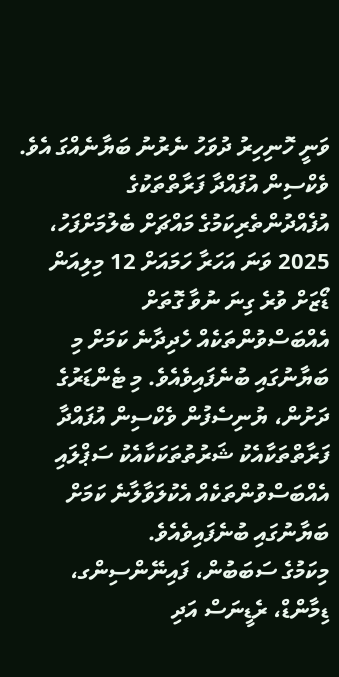ވަނީ ހޮނިހިރު ދުވަހު ނެރުނު ބަޔާނެއްގަ އެވެ.
ވެކްސިން އުފައްދާ ފަރާތްތަކުގެ އުފެއްދުންތެރިކަމުގެ މައްޗަށް ބެލުމަށްފަހު، 2025 ވަނަ އަހަރާ ހަމައަށް 12 މިލިއަން ޑޯޒަށް ވުރެ ގިނަ ނުވާ ގޮތަށް އެއްބަސްވުންތަކެއް ހެދިދާނެ ކަމަށް މި ބަޔާނުގައި ބުނެފައިވެއެވެ. މި ޓެންޑަރުގެ ދަށުން، ޔުނިސެފުން ވެކްސިން އުފައްދާ ފަރާތްތަކާއެކު ޝަރުތުތަކަކާއެކު ސަޕްލައި އެއްބަސްވުންތަކެއް އެކުލަވާލާނެ ކަމަށް ބަޔާނުގައި ބުނެފައިވެއެވެ.
މިކަމުގެ ސަބަބުން، ފައިނޭންސިންގ، ޑިމާންޑް، ރެޑީނަސް އަދި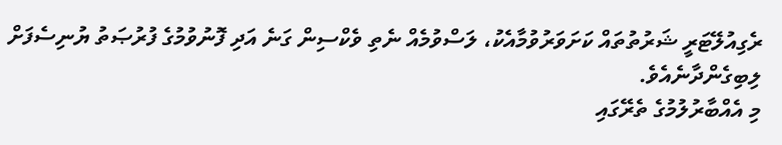ރެގިއުލޭޓަރީ ޝަރުތުތައް ކަށަވަރުވުމާއެކު، ލަސްވުމެއް ނެތި ވެކްސިން ގަނެ އަދި ފޮނުވުމުގެ ފުރުޞަތު ޔުނިސެފަށް ލިބިގެންދާނެއެވެ.
މި އެއްބާރުލުމުގެ ތެރޭގައި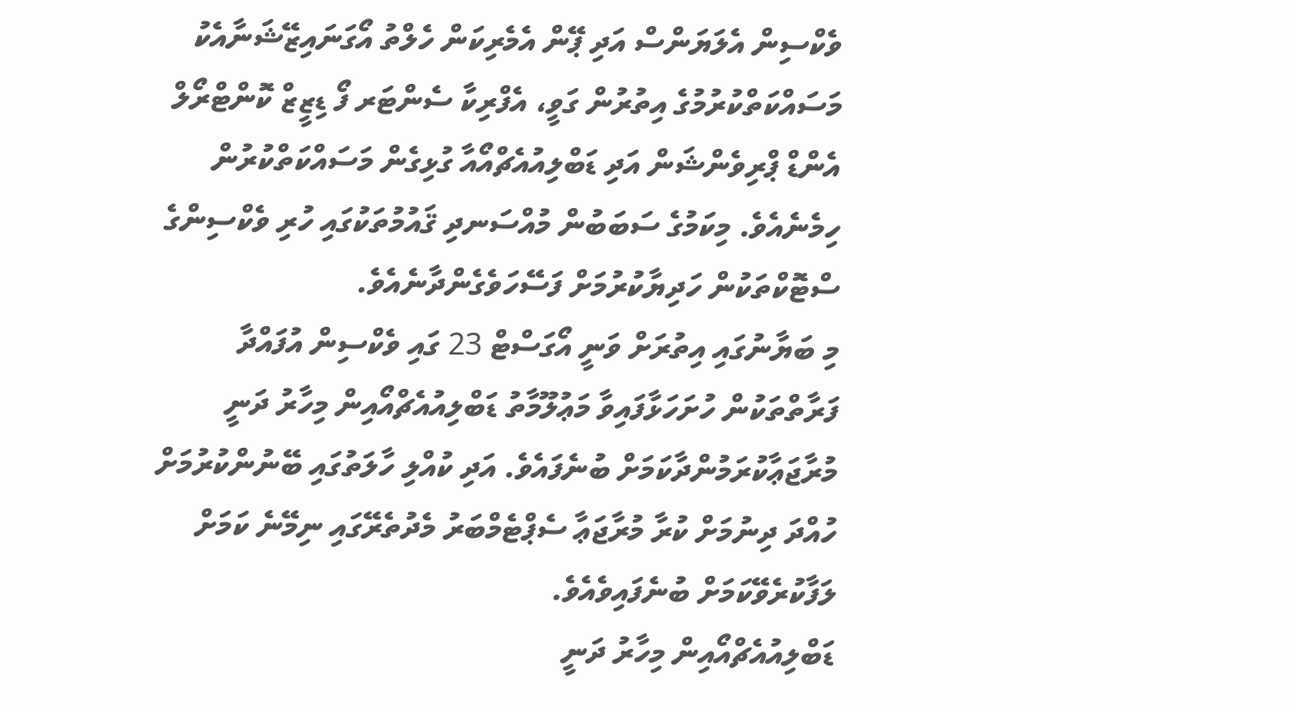ވެކްސިން އެލަޔަންސް އަދި ޕޭން އެމެރިކަން ހެލްތު އޯގަނައިޒޭޝަނާއެކު މަސައްކަތްކުރުމުގެ އިތުރުން ގަވީ، އެފްރިކާ ސެންޓަރ ފޯ ޑިޒީޒް ކޮންޓްރޯލް އެންޑް ޕްރިވެންޝަން އަދި ޑަބްލިއުއެޗްއޯއާ ގުޅިގެން މަސައްކަތްކުރުން ހިމެނެއެވެ. މިކަމުގެ ސަބަބުން މުއްސަނދި ޤައުމުތަކުގައި ހުރި ވެކްސިންގެ ސްޓޮކްތަކުން ހަދިޔާކުރުމަށް ފަސޭހަވެގެންދާނެއެވެ.
މި ބަޔާނުގައި އިތުރަށް ވަނީ އޯގަސްޓް 23 ގައި ވެކްސިން އުފައްދާ ފަރާތްތަކުން ހުށަހަޅާފައިވާ މަޢުލޫމާތު ޑަބްލިއުއެޗްއޯއިން މިހާރު ދަނީ މުރާޖަޢާކުރަމުންދާކަމަށް ބުނެފައެވެ. އަދި ކުއްލި ހާލަތުގައި ބޭނުންކުރުމަށް ހުއްދަ ދިނުމަށް ކުރާ މުރާޖަޢާ ސެޕްޓެމްބަރު މެދުތެރޭގައި ނިމޭނެ ކަމަށް ލަފާކުރެވޭކަމަށް ބުނެފައިވެއެވެ.
ޑަބްލިއުއެޗްއޯއިން މިހާރު ދަނީ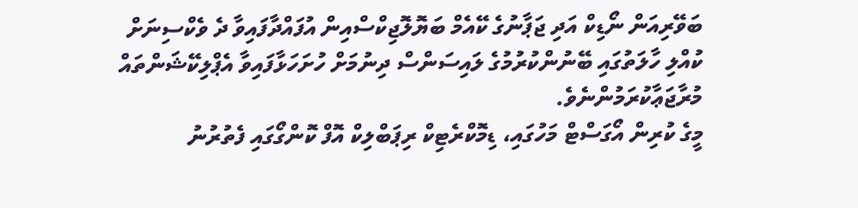ބަވޭރިއަން ނޯޑިކް އަދި ޖަޕާނުގެ ކޭއެމް ބަޔޮލޮޖިކްސްއިން އުފައްދާފައިވާ ދެ ވެކްސިނަށް ކުއްލި ހާލަތުގައި ބޭނުންކުރުމުގެ ލައިސަންސް ދިނުމަށް ހުށަހަޅާފައިވާ އެޕްލިކޭޝަންތައް މުރާޖަޢާކުރަމުންނެވެ.
މީގެ ކުރިން އޯގަސްޓް މަހުގައި، ޑިމޮކްރެޓިކް ރިޕަބްލިކް އޮފް ކޮންގޯގައި ފެތުރުނު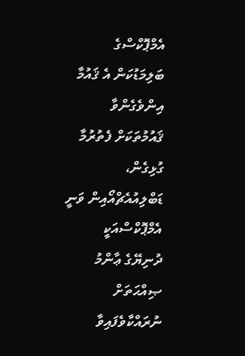އެމްޕޮކްސްގެ ބަލިމަޑުކަން އެ ޤައުމާ އިންވެގެންވާ ޤައުމުތަކަށް ފެތުރުމާ ގުޅިގެން، ޑަބްލިއުއެޗްއޯއިން ވަނީ އެމްޕޮކްސްއަކީ ދުނިޔޭގެ ޢާންމު ޞިއްޙަތަށް ނުރައްކާވެފައިވާ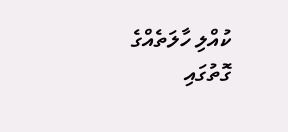ކުއްލި ހާލަތެއްގެ ގޮތުގައި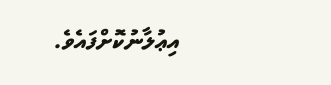އިޢުލާނުކޮށްފައެވެ.